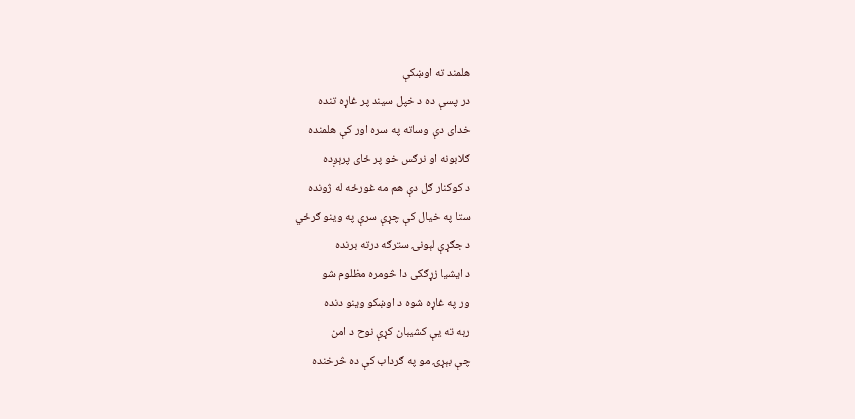هلمند ته اوښکې
در پسې ده د خپل سیند پر غاړه تنده
خدای دې وساته په سره اور کې هلمنده
ګلابونه او نرګس خو پر ځای پرېږده
د کوکنار ګل دې هم مه غورځه له ژونده
ستا په خیال کې چړې سرې په وینو ګرځي
د جګړې لېونۍ سترګه درته برنده
د ایشیا زړګکی دا څومره مظلوم شو
ور په غاړه شوه د اوښکو وینو دنده
ربه ته یې کشیبان کړې نوح د امن
چې بېړۍ مو په ګرداب کې ده څرخنده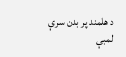د هلمند پر بدن سرې لمبې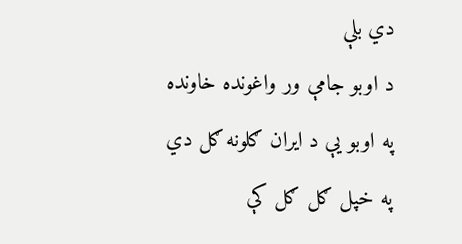دي بلې
د اوبو جامې ور واغونده خاونده
په اوبو یې د ایران ګلونه ګل دي
په خپل ګل ګل کې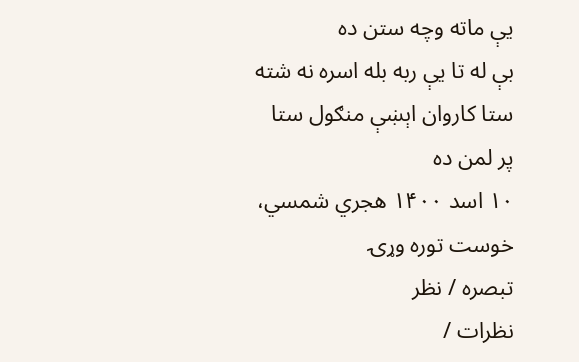یې ماته وچه ستن ده
بې له تا یې ربه بله اسره نه شته
ستا کاروان اېښې منګول ستا پر لمن ده
۱۰ اسد ۱۴۰۰ هجري شمسي، خوست توره وړۍ
تبصره / نظر
نظرات /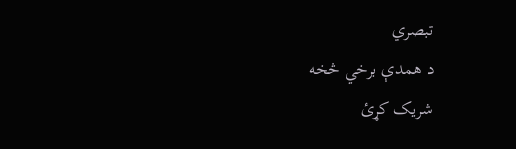تبصري
د همدې برخي څخه
شریک کړئ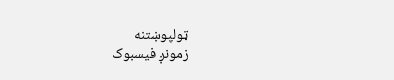ټولپوښتنه
زمونږ فيسبوک